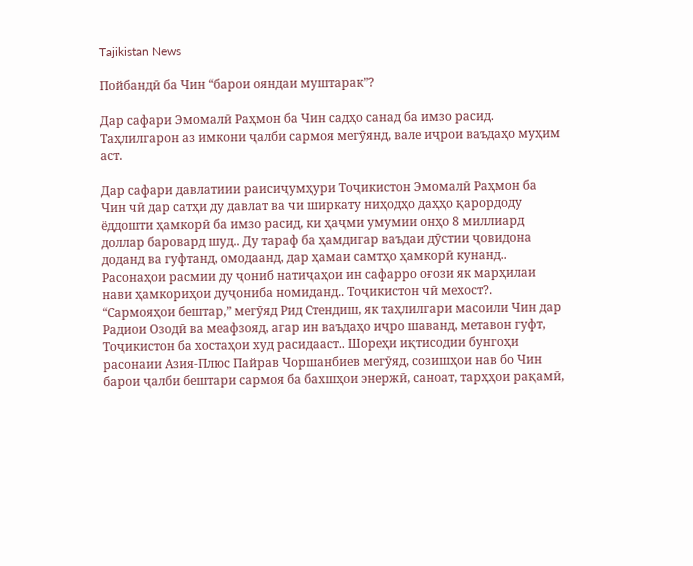Tajikistan News

Пойбандӣ ба Чин “барои ояндаи муштарак”?

Дар сафари Эмомалӣ Раҳмон ба Чин садҳо санад ба имзо расид. Таҳлилгарон аз имкони ҷалби сармоя мегӯянд, вале иҷрои ваъдаҳо муҳим аст.

Дар сафари давлатиии раисиҷумҳури Тоҷикистон Эмомалӣ Раҳмон ба Чин чӣ дар сатҳи ду давлат ва чи ширкату ниҳодҳо даҳҳо қарордоду ёддошти ҳамкорӣ ба имзо расид, ки ҳаҷми умумии онҳо 8 миллиард доллар баровард шуд.. Ду тараф ба ҳамдигар ваъдаи дӯстии ҷовидона доданд ва гуфтанд, омодаанд, дар ҳамаи самтҳо ҳамкорӣ кунанд.. Расонаҳои расмии ду ҷониб натиҷаҳои ин сафарро оғози як марҳилаи нави ҳамкориҳои дуҷониба номиданд.. Тоҷикистон чӣ мехост?. “Сармояҳои бештар,” мегӯяд Рид Стендиш, як таҳлилгари масоили Чин дар Радиои Озодӣ ва меафзояд, агар ин ваъдаҳо иҷро шаванд, метавон гуфт, Тоҷикистон ба хостаҳои худ расидааст.. Шореҳи иқтисодии бунгоҳи расонаии Азия-Плюс Пайрав Чоршанбиев мегӯяд, созишҳои нав бо Чин барои ҷалби бештари сармоя ба бахшҳои энержӣ, саноат, тарҳҳои рақамӣ,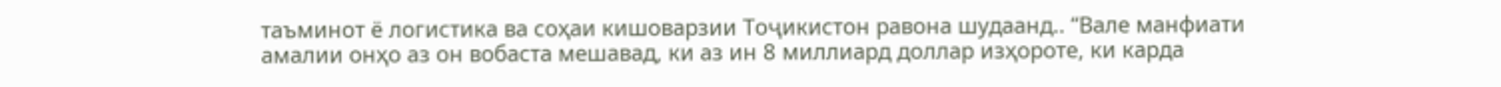таъминот ё логистика ва соҳаи кишоварзии Тоҷикистон равона шудаанд.. “Вале манфиати амалии онҳо аз он вобаста мешавад, ки аз ин 8 миллиард доллар изҳороте, ки карда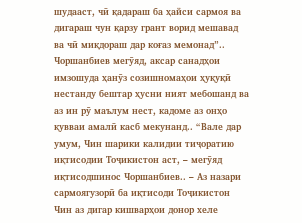шудааст, чӣ қадараш ба ҳайси сармоя ва дигараш чун қарзу грант ворид мешавад ва чӣ миқдораш дар коғаз мемонад”.. Чоршанбиев мегӯяд, аксар санадҳои имзошуда ҳанӯз созишномаҳои ҳуқуқӣ нестанду бештар ҳусни ният мебошанд ва аз ин рӯ маълум нест, кадоме аз онҳо қувваи амалӣ касб мекунанд.. “Вале дар умум, Чин шарики калидии тиҷоратию иқтисодии Тоҷикистон аст, – мегӯяд иқтисодшинос Чоршанбиев.. – Аз назари сармоягузорӣ ба иқтисоди Тоҷикистон Чин аз дигар кишварҳои донор хеле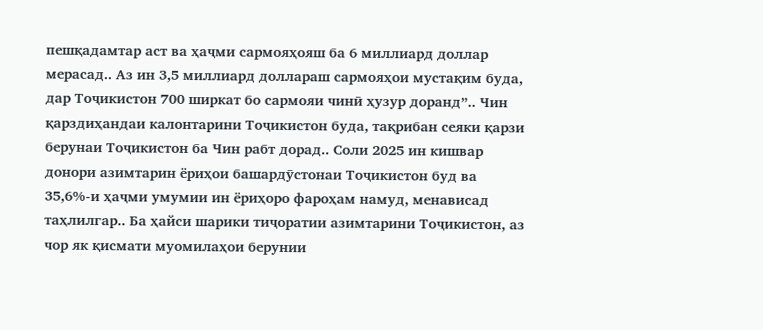пешқадамтар аст ва ҳаҷми сармояҳояш ба 6 миллиард доллар мерасад.. Аз ин 3,5 миллиард доллараш сармояҳои мустақим буда, дар Тоҷикистон 700 ширкат бо сармояи чинӣ ҳузур доранд”.. Чин қарздиҳандаи калонтарини Тоҷикистон буда, тақрибан сеяки қарзи берунаи Тоҷикистон ба Чин рабт дорад.. Соли 2025 ин кишвар донори азимтарин ёриҳои башардӯстонаи Тоҷикистон буд ва 35,6%-и ҳаҷми умумии ин ёриҳоро фароҳам намуд, менависад таҳлилгар.. Ба ҳайси шарики тиҷоратии азимтарини Тоҷикистон, аз чор як қисмати муомилаҳои берунии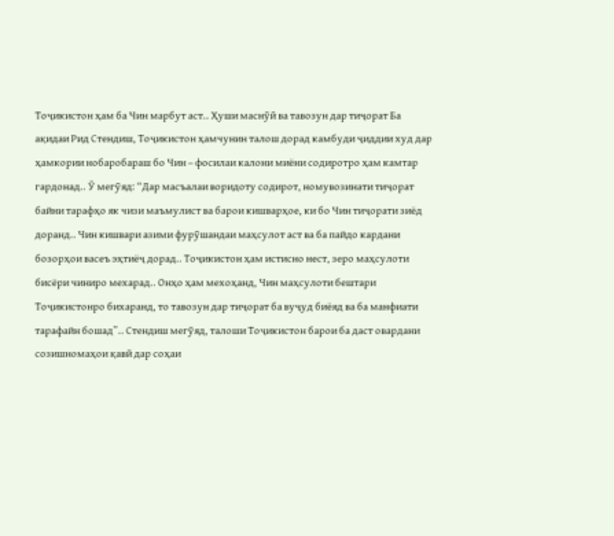Тоҷикистон ҳам ба Чин марбут аст.. Ҳуши маснӯӣ ва тавозун дар тиҷорат Ба ақидаи Рид Стендиш, Тоҷикистон ҳамчунин талош дорад камбуди ҷиддии худ дар ҳамкории нобаробараш бо Чин – фосилаи калони миёни содиротро ҳам камтар гардонад.. Ӯ мегӯяд: “Дар масъалаи воридоту содирот, номувозинати тиҷорат байни тарафҳо як чизи маъмулист ва барои кишварҳое, ки бо Чин тиҷорати зиёд доранд.. Чин кишвари азими фурӯшандаи маҳсулот аст ва ба пайдо кардани бозорҳои васеъ эҳтиёҷ дорад.. Тоҷикистон ҳам истисно нест, зеро маҳсулоти бисёри чиниро мехарад.. Онҳо ҳам мехоҳанд, Чин маҳсулоти бештари Тоҷикистонро бихаранд, то тавозун дар тиҷорат ба вуҷуд биёяд ва ба манфиати тарафайн бошад”.. Стендиш мегӯяд, талоши Тоҷикистон барои ба даст овардани созишномаҳои қавӣ дар соҳаи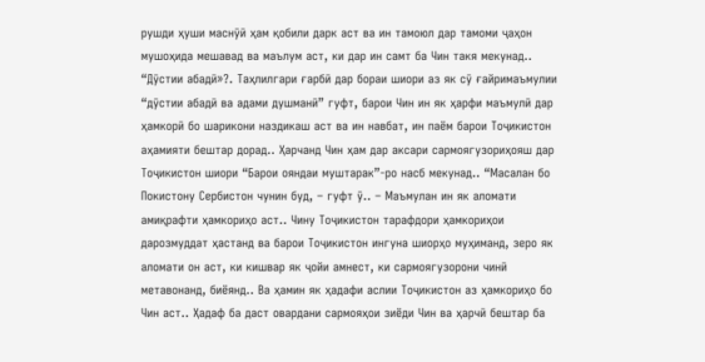рушди ҳуши маснӯӣ ҳам қобили дарк аст ва ин тамоюл дар тамоми ҷаҳон мушоҳида мешавад ва маълум аст, ки дар ин самт ба Чин такя мекунад.. “Дӯстии абадӣ»?. Таҳлилгари ғарбӣ дар бораи шиори аз як сӯ ғайримаъмулии “дӯстии абадӣ ва адами душманӣ” гуфт, барои Чин ин як ҳарфи маъмулӣ дар ҳамкорӣ бо шарикони наздикаш аст ва ин навбат, ин паём барои Тоҷикистон аҳамияти бештар дорад.. Ҳарчанд Чин ҳам дар аксари сармоягузориҳояш дар Тоҷикистон шиори “Барои ояндаи муштарак”-ро насб мекунад.. “Масалан бо Покистону Сербистон чунин буд, – гуфт ӯ.. – Маъмулан ин як аломати амиқрафти ҳамкориҳо аст.. Чину Тоҷикистон тарафдори ҳамкориҳои дарозмуддат ҳастанд ва барои Тоҷикистон ингуна шиорҳо муҳиманд, зеро як аломати он аст, ки кишвар як ҷойи амнест, ки сармоягузорони чинӣ метавонанд, биёянд.. Ва ҳамин як ҳадафи аслии Тоҷикистон аз ҳамкориҳо бо Чин аст.. Ҳадаф ба даст овардани сармояҳои зиёди Чин ва ҳарчӣ бештар ба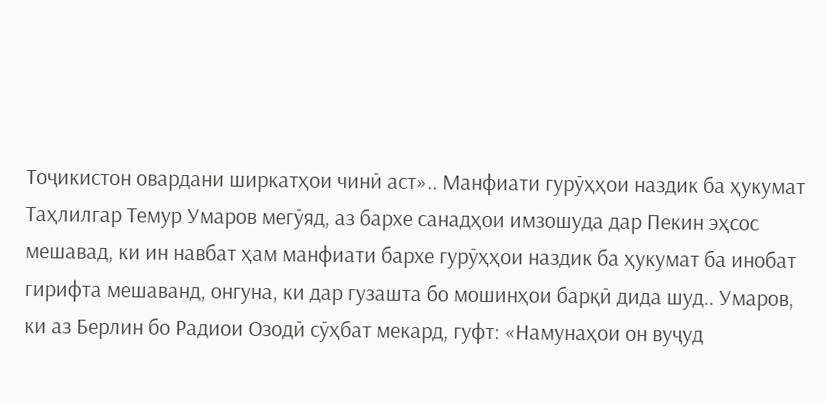Тоҷикистон овардани ширкатҳои чинӣ аст».. Манфиати гурӯҳҳои наздик ба ҳукумат Таҳлилгар Темур Умаров мегӯяд, аз бархе санадҳои имзошуда дар Пекин эҳсос мешавад, ки ин навбат ҳам манфиати бархе гурӯҳҳои наздик ба ҳукумат ба инобат гирифта мешаванд, онгуна, ки дар гузашта бо мошинҳои барқӣ дида шуд.. Умаров, ки аз Берлин бо Радиои Озодӣ сӯҳбат мекард, гуфт: «Намунаҳои он вуҷуд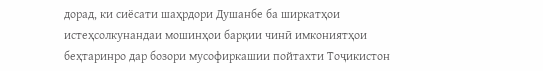дорад, ки сиёсати шаҳрдори Душанбе ба ширкатҳои истеҳсолкунандаи мошинҳои барқии чинӣ имкониятҳои беҳтаринро дар бозори мусофиркашии пойтахти Тоҷикистон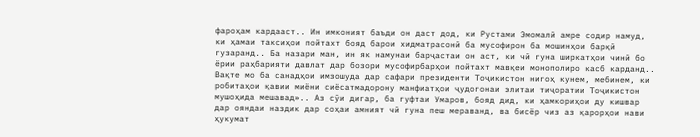фароҳам кардааст.. Ин имконият баъди он даст дод, ки Рустами Эмомалӣ амре содир намуд, ки ҳамаи таксиҳои пойтахт бояд барои хидматрасонӣ ба мусофирон ба мошинҳои барқӣ гузаранд.. Ба назари ман, ин як намунаи барҷастаи он аст, ки чӣ гуна ширкатҳои чинӣ бо ёрии раҳбарияти давлат дар бозори мусофирбарҳои пойтахт мавқеи монополиро касб карданд.. Вақте мо ба санадҳои имзошуда дар сафари президенти Тоҷикистон нигоҳ кунем, мебинем, ки робитаҳои қавии миёни сиёсатмадорону манфиатҳои ҷудогонаи элитаи тиҷоратии Тоҷикистон мушоҳида мешавад».. Аз сӯи дигар, ба гуфтаи Умаров, бояд дид, ки ҳамкориҳои ду кишвар дар ояндаи наздик дар соҳаи амният чӣ гуна пеш мераванд, ва бисёр чиз аз қарорҳои нави ҳукумат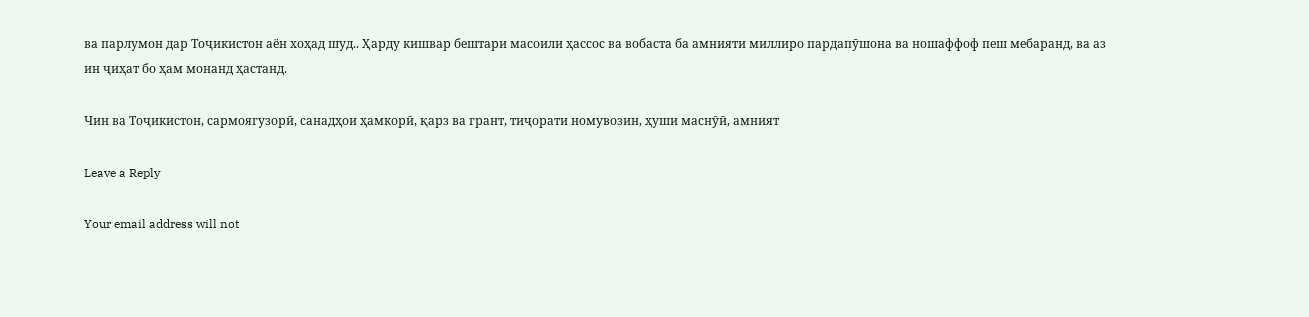ва парлумон дар Тоҷикистон аён хоҳад шуд.. Ҳарду кишвар бештари масоили ҳассос ва вобаста ба амнияти миллиро пардапӯшона ва ношаффоф пеш мебаранд, ва аз ин ҷиҳат бо ҳам монанд ҳастанд.

Чин ва Тоҷикистон, сармоягузорӣ, санадҳои ҳамкорӣ, қарз ва грант, тиҷорати номувозин, ҳуши маснӯӣ, амният

Leave a Reply

Your email address will not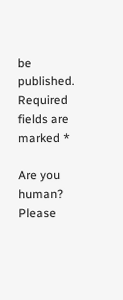be published. Required fields are marked *

Are you human? Please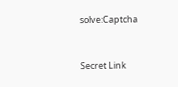solve:Captcha


Secret Link